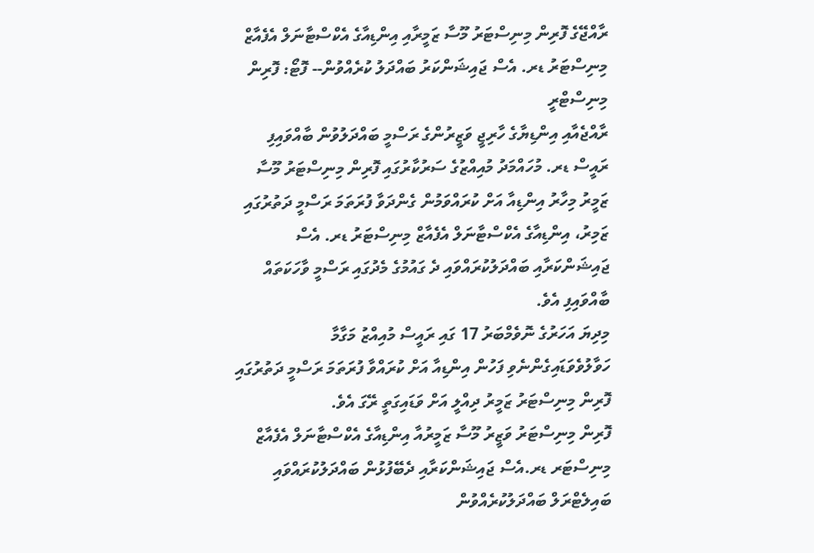ރާއްޖޭގެ ފޮރިން މިނިސްޓަރު މޫސާ ޒަމީރާއި އިންޑިއާގެ އެކްސްޓާނަލް އެފެއާޒް މިނިސްޓަރު ޑރ. އެސް ޖައިޝަންކަރު ބައްދަލު ކުރެއްވުން-- ފޮޓޯ: ފޮރިން މިނިސްޓްރީ
ރާއްޖެއާއި އިންޑިޔާގެ ހާރިޖީ ވަޒީރުންގެ ރަސްމީ ބައްދަލުވުން ބާއްވައިފި
ރައީސް ޑރ. މުހައްމަދު މުއިއްޒުގެ ސަރުކާރުގައި ފޮރިން މިނިސްޓަރު މޫސާ ޒަމީރު މިހާރު އިންޑިއާ އަށް ކުރައްވަމުން ގެންދަވާ ފުރަތަމަ ރަސްމީ ދަތުރުގައި ޒަމިރު، އިންޑިއާގެ އެކްސްޓާނަލް އެފެއާޒް މިނިސްޓަރު ޑރ. އެސް ޖައިޝަންކަރާއި ބައްދަލުކުރައްވައި ދެ ގައުމުގެ މެދުގައި ރަސްމީ ވާހަކަތައް ބާއްވައިފި އެވެ.
މިދިޔަ އަހަރުގެ ނޮވެމްބަރު 17 ގައި ރައީސް މުއިއްޒު މަގާމާ ހަވާލުވެވަޑައިގެންނެވި ފަހުން އިންޑިއާ އަށް ކުރައްވާ ފުރަތަމަ ރަސްމީ ދަތުރުގައި ފޮރިން މިނިސްޓަރު ޒަމީރު ދިއްލީ އަށް ވަޑައިގަތީ ރޭގަ އެވެ.
ފޮރިން މިނިސްޓަރު ވަޒީރު މޫސާ ޒަމީރުއާ އިންޑިއާގެ އެކްސްޓާނަލް އެފެއާޒް މިނިސްޓަރ ޑރ.އެސް ޖައިޝަންކަރާއި ދެބޭފުޅުން ބައްދަލުކުރައްވައި ބައިލެޓްރަލް ބައްދަލުކުރެއްވުން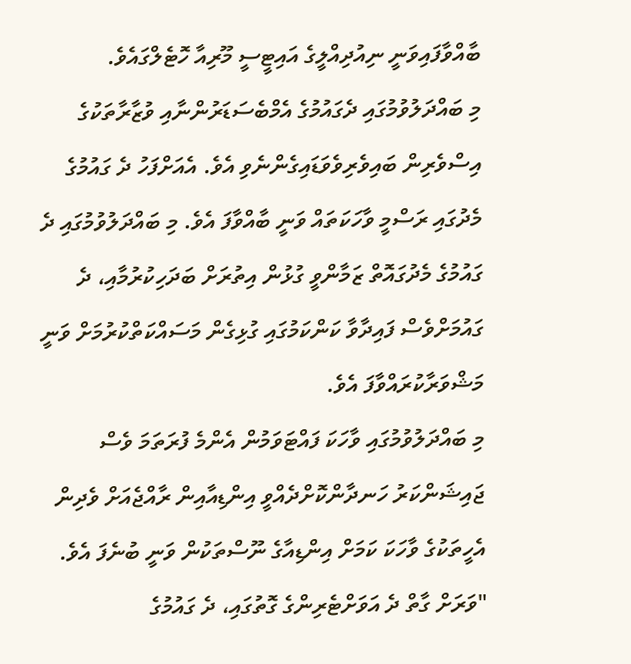ބާއްވާފައިވަނީ ނިއުދިއްލީގެ އައިޓީސީ މޫރިއާ ހޮޓެލްގައެވެ.
މި ބައްދަލުވުމުގައި ދެގައުމުގެ އެމްބެސަޑަރުންނާއި ވުޒާރާތަކުގެ އިސްވެރިން ބައިވެރިވެވަޑައިގެންނެވި އެވެ. އެއަށްފަހު ދެ ގައުމުގެ މެދުގައި ރަސްމީ ވާހަކަތައް ވަނީ ބާއްވާފަ އެވެ. މި ބައްދަލުވުމުގައި ދެ ގައުމުގެ މެދުގައޮތް ޒަމާންވީ ގުޅުން އިތުރަށް ބަދަހިކުރުމާއި، ދެ ގައުމަށްވެސް ފައިދާވާ ކަންކަމުގައި ގުޅިގެން މަސައްކަތްކުރުމަށް ވަނީ މަޝްވަރާކުރައްވާފަ އެވެ.
މި ބައްދަލުވުމުގައި ވާހަކަ ފައްޓަވަމުން އެންމެ ފުރަތަމަ ވެސް ޖައިޝަންކަރު ހަނދާންކޮށްދެއްވީ އިންޑިއާއިން ރާއްޖެއަށް ވެދިން އެހީތަކުގެ ވާހަކަ ކަމަށް އިންޑިއާގެ ނޫސްތަކުން ވަނީ ބުނެފަ އެވެ.
"ވަރަށް ގާތް ދެ އަވަށްޓެރިންގެ ގޮތުގައި، ދެ ގައުމުގެ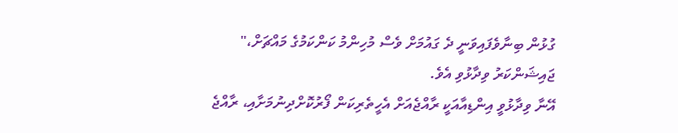ގުޅުން ބިނާވެފައިވަނީ ދެ ގައުމަށް ވެސް މުހިންމު ކަންކަމުގެ މައްޗަށް،" ޖައިޝަންކަރު ވިދާޅުވި އެވެ.
އޭނާ ވިދާޅުވީ އިންޑިއާއަކީ ރާއްޖެއަށް އެހީތެރިކަން ފޯރުކޮށްދިނުމަށާއި، ރާއްޖެ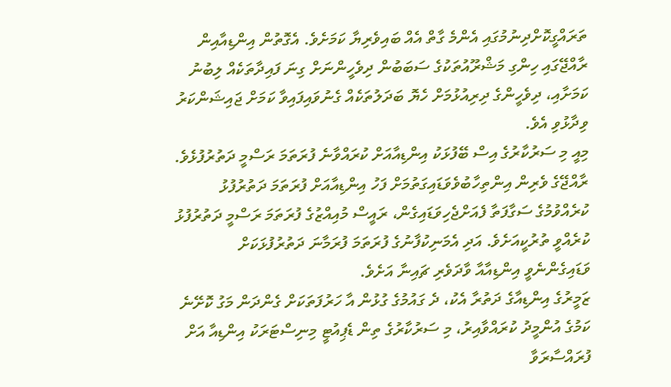ތަރައްގީކޮށްދިނުމުގައި އެންމެ ގާތް އެއް ބައިވެރިޔާ ކަމަށެވެ. އެގޮތުން އިންޑިއާއިން ރާއްޖޭގައި ހިންގި މަޝްރޫއުތަކުގެ ސަބަބުން ދިވެހީންނަށް ގިނަ ފައިދާތަކެއް ލިބުނު ކަމަށާއި، ދިވެހީންގެ ދިރިއުޅުމަށް ހެޔޮ ބަދަލުތަކެއް ގެނުވައިފައިވާ ކަމަށް ޖައިޝަންކަރު ވިދާޅުވި އެވެ.
މިއީ މި ސަރުކާރުގެ އިސް ބޭފުޅަކު އިންޑިއާއަށް ކުރައްވާނެ ފުރަތަމަ ރަސްމީ ދަތުރުފުޅެވެ. ރާއްޖޭގެ ވެރިން އިންތިހާބުވެވަޑައިގަތުމަށް ފަހު އިންޑިއާއަށް ފުރަތަމަ ދަތުރުފުޅު ކުރެއްވުމުގެ ސަގާފަތާ ފެއަށްޖެހިވަޑައިގެން، ރައީސް މުއިއްޒުގެ ފުރަތަމަ ރަސްމީ ދަތުރުފުޅު ކުރެއްވީ ތުރުކީއަށެވެ. އަދި އެމަނިކުފާނުގެ ފުރަތަމަ ފުރަމާނަ ދަތުރުފުޅަކަށް ވަޑައިގެންނެވީ އިންޑިއާއާ ވާދަވެރި ޗައިނާ އަށެވެ.
ޒަމީރުގެ އިންޑިއާގެ ދަތުރާ އެކު، ދެ ގައުމުގެ ގުޅުން އާ ހަރުފަތަކަށް ގެންދަން މަގު ކޮށޭނެ ކަމުގެ އުންމީދު ކުރައްވާއިރު، މި ސަރުކާރުގެ ތިން ޑެޕިއުޓީ މިނިސްޓަރަކު އިންޑިއާ އަށް ފުރައްސާރަވާ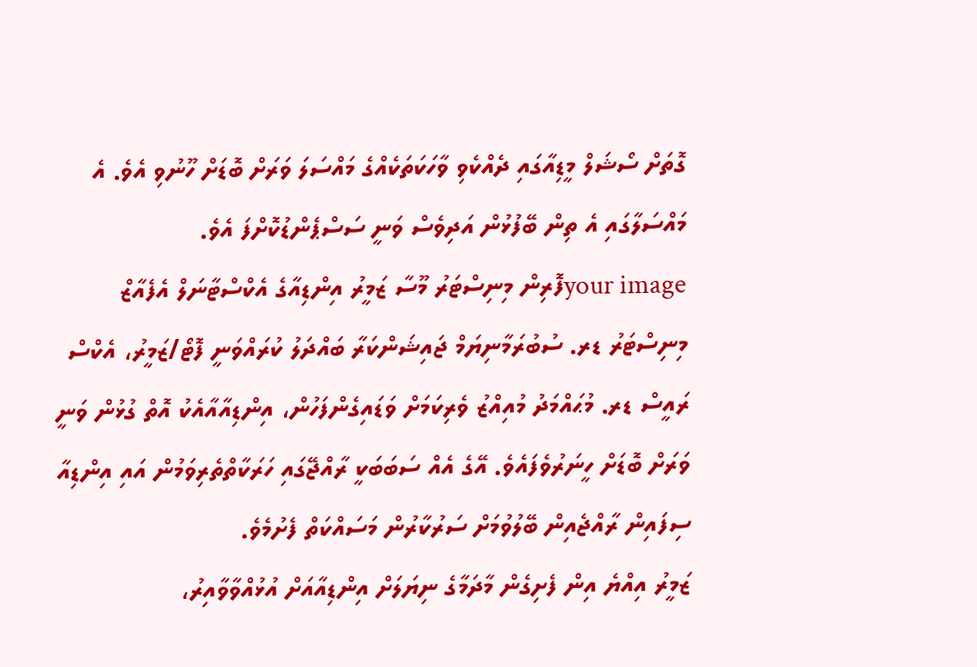ގޮތަށް ސޯޝަލް މީޑިއާގައި ދެއްކެވި ވާހަކަތަކެއްގެ މައްސަލަ ވަރަށް ބޮޑަށް ހޫނުވި އެވެ. އެ މައްސަލާގައި އެ ތިން ބޭފުޅުން އަދިވެސް ވަނީ ސަސްޕެންޑުކޮށްފަ އެވެ.
your imageފޮރިން މިނިސްޓަރު މޫސާ ޒަމީރު އިންޑިއާގެ އެކްސްޓާނަލް އެފެއާޒް މިނިސްޓަރު ޑރ. ސުބުރަމާނިޔަމް ޖައިޝަންކަރާ ބައްދަލު ކުރައްވަނީ ފޮޓޯ/ޒަމީރު، އެކްސް
ރައީސް ޑރ. މުޙައްމަދު މުއިއްޒު ވެރިކަމަށް ވަޑައިގެންފަހުން، އިންޑިއާއާއެކު އޮތް ގުޅުން ވަނީ ވަރަށް ބޮޑަށް ހީނަރުވެފައެވެ. އޭގެ އެއް ސަބަބަކީ ރާއްޖޭގައި ހަރަކާތްތެރިވަމުން އައި އިންޑިއާ ސިފައިން ރާއްޖެއިން ބޭލުވުމަށް ސަރުކާރުން މަސައްކަތް ފެށުމެވެ.
ޒަމީރު އިއްޔެ އިން ފެށިގެން މާދަމާގެ ނިޔަލަށް އިންޑިއާއަށް އުޅުއްވާވާއިރު،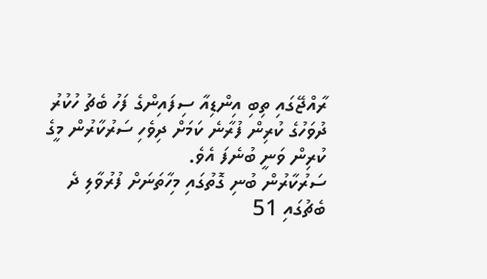ރާއްޖޭގައި ތިބި އިންޑިއާ ސިފައިންގެ ފަހު ބެޗު ހުކުރު ދުވަހުގެ ކުރިން ފުރާނެ ކަމަށް ދިވެހި ސަރުކާރުން މީގެ ކުރިން ވަނީ ބުނެފަ އެވެ.
ސަރުކާރުން ބުނި ގޮތުގައި މިހާތަނަށް ފުރުވާލި ދެ ބެޗުގައި 51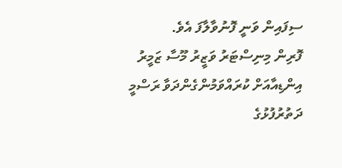ސިފައިން ވަނީ ފޮނުވާލާފަ އެވެ.
ފޮރިން މިނިސްޓަރު ވަޒީރު މޫސާ ޒަމީރު އިންޑިއާއަށް ކުރައްވަމުންގެންދަވާ ރަސްމީ ދަތުރުފުޅުގެ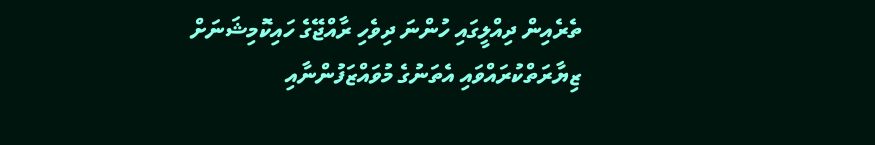ތެރެއިން ދިއްލީގައި ހުންނަ ދިވެހި ރާއްޖޭގެ ހައިކޮމިޝަނަށް ޒިޔާރަތްކުރައްވައި އެތަނުގެ މުވައްޒަފުންނާއި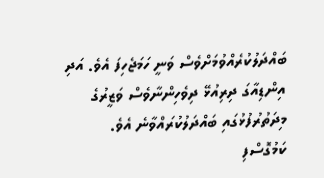ބައްދަލުކުރެއްވުމަށްވެސް ވަނީ ހަމަޖެހިފަ އެވެ. އަދި އިންޑިއާގަ ދިރިއުޅޭ ދިވެހިންނާވެސް ވަޒީރުގެ މިދަތުރުފުޅުގައި ބައްދަލުކުރައްވާނެ އެވެ.
ކަމުގޮސްފި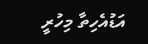އަޑުއެހިތާ މިހުރީ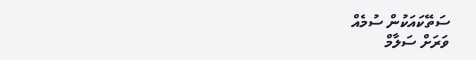ސަތޭކައަކުން ސުމެއް
ވަރަށް ސަލާމް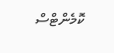ކޮމެންޓްސް